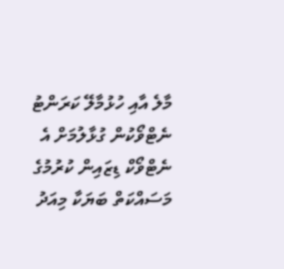މާލެ އާއި ހުޅުމާލޭ ކަރަންޓު ނެޓްވޯކުން ގުޅާލުމަށް އެ ނެޓްވޯކް ޑިޒައިން ކުރުމުގެ މަސައްކަތް ބަޔަކާ މިއަދު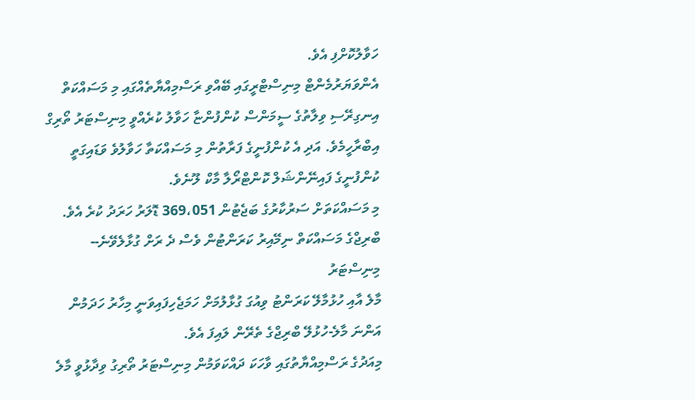ހަވާލުކޮށްފި އެވެ.
އެންވަޔަރުމެންޓް މިނިސްޓްރީގައި ބޭއްވި ރަސްމިއްޔާތެއްގައި މި މަސައްކަތް އިނގިރޭސި ވިލާތުގެ ސީމަންސް ކުންފުންޏާ ހަވާލު ކުރެއްވީ މިނިސްޓަރު ތޯރިގް އިބްރާހީމެވެ. އަދި އެ ކުންފުނީގެ ފަރާތުން މި މަސައްކަތާ ހަވާލުވެ ވަޑައިގަތީ ކުންފުނީގެ ފައިނޭންޝަލް ކޮންޓްރޯލާ މާކް ލޫނެވެ.
މި މަސައްކަތަށް ސަރުކާރުގެ ބަޖެޓުން 369،051 ޑޮލަރު ހަރަދު ކުރެ އެވެ.
ބްރިޖްގެ މަސައްކަތް ނިމޭއިރު ކަރަންޓުން ވެސް ދެ ރަށް ގުޅާލެވޭނެ-- މިނިސްޓަރު
މާލެ އާއި ހުޅުމާލޭ ކަރަންޓު ވިއުގަ ގުޅާލުމަށް ހަމަޖެހިފައިވަނީ މިހާރު ހަދަމުން އަންނަ މާލެ-ހުޅުލޭ ބްރިޖްގެ ތެރޭން ލައިފަ އެވެ.
މިއަދުގެ ރަސްމިއްޔާތުގައި ވާހަކަ ދައްކަވަމުން މިނިސްޓަރު ތޯރިގު ވިދާޅުވީ މާލެ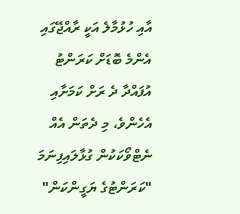އާއި ހުޅުމާލެ އަކީ ރާއްޖޭގައި އެންމެ ބޮޑަށް ކަރަންޓު އުފައްދާ ދެ ރަށް ކަމަށާއި އެހެންވެ، މި ދެތަން އެއް ނެޓްވޯކަކުން ގުޅާލައިފިނަމަ "ކަރަންޓުގެ ޔަގީންކަން"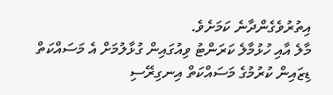އިތުރުވެގެންދާނެ ކަމަށެވެ.
މާލެ އާއި ހުޅުމާލެ ކަރަންޓު ވިއުގައިން ގުޅާލުމަށް އެ މަސައްކަތް ޑިޒައިން ކުރުމުގެ މަސައްކަތް އިނގިރޭސި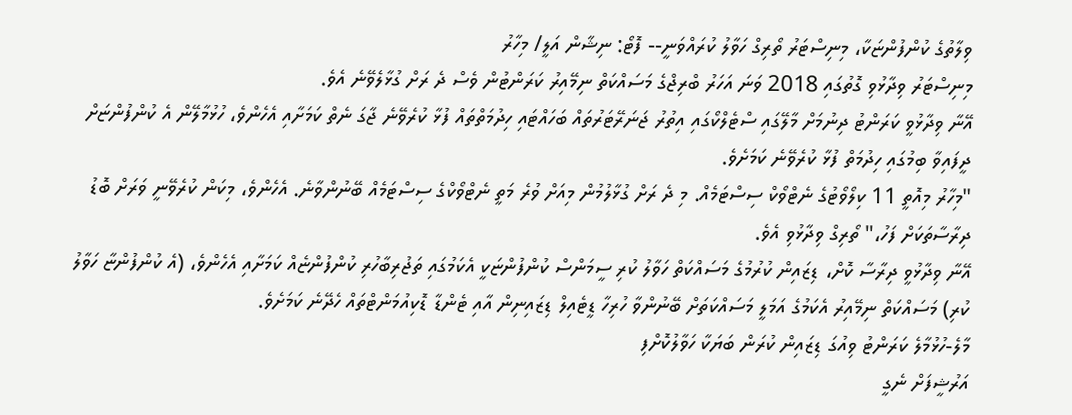ވިލާތުގެ ކުންފުންޏަކާ، މިނިސްޓަރު ތޯރިގް ހަވާލު ކުރައްވަނީ-- ފޮޓޯ: ނިޝާން އަލީ/ މިހާރު
މިނިސްޓަރު ވިދާޅުވި ގޮތުގައި 2018 ވަނަ އަހަރު ބްރިޖްގެ މަސައްކަތް ނިމޭއިރު ކަރަންޓުން ވެސް ދެ ރަށް ގުޅާލެވޭނެ އެވެ.
އޭނާ ވިދާޅުވީ ކަރަންޓު ދިނުމަށް މާލޭގައި ސްޓެލްކޯގައި އިތުރު ޖަނަރޭޓަރުތައް ބަހައްޓައި ހިދުމަތްތައް ފުޅާ ކުރެވޭނެ ޖާގަ ނެތް ކަމަށާއި އެހެންވެ، ހުޅުމާލޭން އެ ކުންފުންޏަށް ދީފައިވާ ބިމުގައި ހިދުމަތް ފުޅާ ކުރެވޭނެ ކަމަށެވެ.
"މިހާރު މިއޮތީ 11 ކިލޯވޯޓުގެ ނެޓްވޯކް ސިސްޓަމެއް. މި ދެ ރަށް ގުޅާލުމުން މިއަށް ވުރެ މަތީ ނެޓްވޯކްގެ ސިސްޓަމެއް ބޭނުންވާނެ. އެހެންވެ، މިކަން ކުރެވޭނީ ވަރަށް ބޮޑު ދިރާސާތަކަށް ފަހު،" ތޯރިގް ވިދާޅުވި އެވެ.
އޭނާ ވިދާޅުވީ ދިރާސާ ކޮށް، ޑިޒައިން ކުރުމުގެ މަސައްކަތް ހަވާލު ކުރި ސީމަންސް ކުންފުންޏަކީ އެކަމުގައި ތަޖުރިބާހުރި ކުންފުންޏެއް ކަމަށާއި އެހެންވެ، (އެ ކުންފުންޏާ ހަވާލު ކުރި) މަސައްކަތް ނިމޭއިރު އެކަމުގެ އަމަލީ މަސައްކަތަށް ބޭނުންވާ ހުރިހާ ޑީޓެއިލް ޑިޒައިނިން އާއި ޓެންޑާ ޑޮކިއުމަންޓްތައް ހެދޭނެ ކަމަށެވެ.
މާލެ-ހުޅުމާލެ ކަރަންޓު ވިއުގަ ޑިޒައިން ކުރަން ބަޔަކާ ހަވާލުކޮށްފި
އަރުޝީފަށް ނެގީ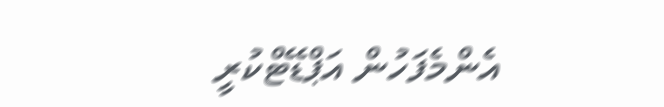އެންމެފަހުން އަޕްޑޭޓްކުރީ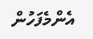އެންމެފަހުން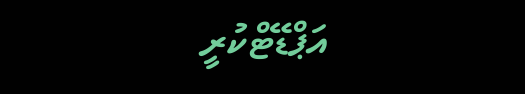އަޕްޑޭޓްކުރީ